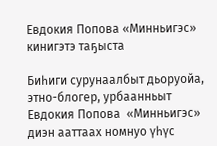Евдокия Попова «Минньигэс» кинигэтэ таҕыста

Биһиги сурунаалбыт дьоруойа, этно-блогер, урбаанньыт Евдокия Попова  «Минньигэс» диэн ааттаах номнуо үһүс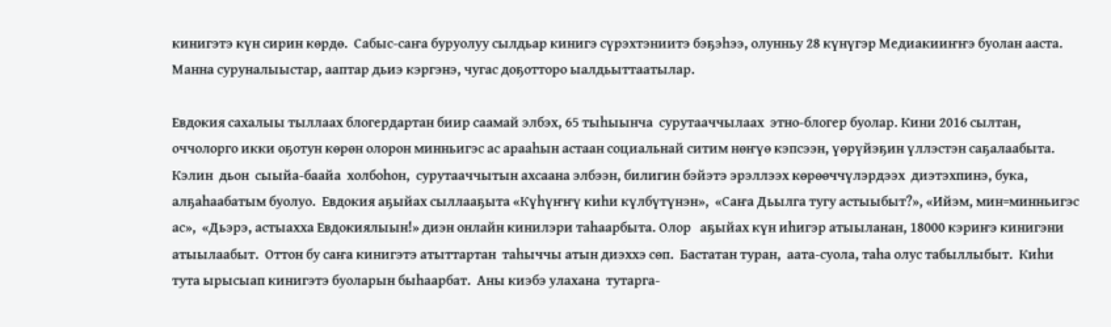кинигэтэ күн сирин көрдө.  Сабыс-саҥа буруолуу сылдьар кинигэ сүрэхтэниитэ бэҕэһээ, олунньу 28 күнүгэр Медиакииҥҥэ буолан ааста. Манна суруналыыстар, ааптар дьиэ кэргэнэ, чугас доҕотторо ыалдьыттаатылар.

Евдокия сахалыы тыллаах блогердартан биир саамай элбэх, 65 тыһыынча  сурутааччылаах  этно-блогер буолар. Кини 2016 сылтан, оччолорго икки оҕотун көрөн олорон минньигэс ас арааһын астаан социальнай ситим нөҥүө кэпсээн, үөрүйэҕин үллэстэн саҕалаабыта. Кэлин  дьон  сыыйа-баайа  холбоһон,  сурутааччытын ахсаана элбээн, билигин бэйэтэ эрэллээх көрөөччүлэрдээх  диэтэхпинэ, бука, алҕаһаабатым буолуо.  Евдокия аҕыйах сыллааҕыта «Күһүҥҥү киһи күлбүтүнэн»,  «Саҥа Дьылга тугу астыыбыт?», «Ийэм, мин=минньигэс ас»,  «Дьэрэ, астыахха Евдокиялыын!» диэн онлайн кинилэри таһаарбыта. Олор   аҕыйах күн иһигэр атыыланан, 18000 кэриҥэ кинигэни атыылаабыт.  Оттон бу саҥа кинигэтэ атыттартан  таһыччы атын диэххэ сөп.  Бастатан туран,  аата-суола, таһа олус табыллыбыт.  Киһи тута ырысыап кинигэтэ буоларын быһаарбат.  Аны киэбэ улахана  тутарга-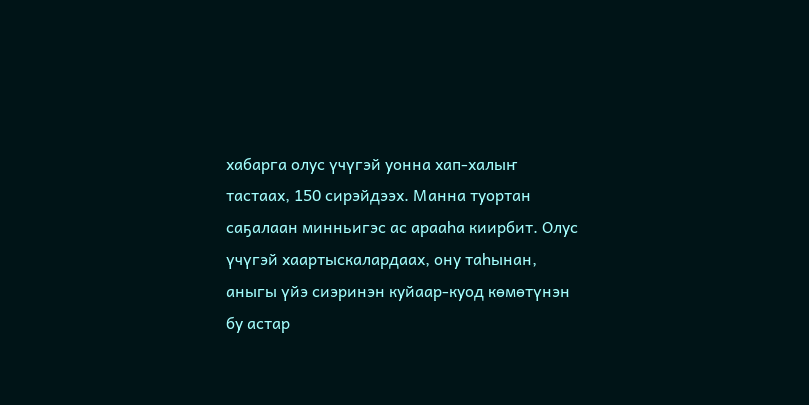хабарга олус үчүгэй уонна хап-халыҥ тастаах, 150 сирэйдээх. Манна туортан саҕалаан минньигэс ас арааһа киирбит. Олус үчүгэй хаартыскалардаах, ону таһынан, аныгы үйэ сиэринэн куйаар-куод көмөтүнэн бу астар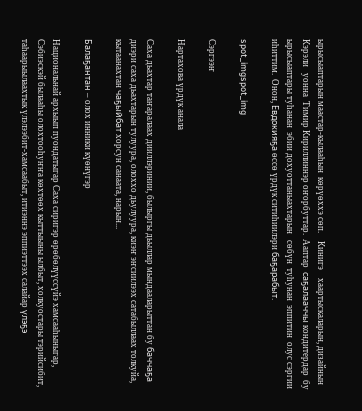ырысыаптарын маастар-кылааһын  көрүөххэ сөп.    Кинигэ    хаартыскаларын, дизайнын  Кэрэли   уонна  Тимир Кириллиннэр оҥорбуттар.  Ааптар  саҕалааччы кондитердар  бу ырысыаптары туһанан  эбии дохуоттаныахтарын   сөбүн  туһунан  эппитин  олус сэргии иһиттим.  Онон, Евдокияҕа өссө үрдүк ситиһиилэри баҕарабыт.

spot_imgspot_img

Сэргээҥ

Нартахова үрдүк анала

Саха дьахтар таҥаралаах дииллэринии, былыргы дьыллар мындааларыттан бу баччаҕа диэри саха дьахтарын тулуура, олоххо дьулуура, киэҥ эҥсиилээх сатабыллаах толкуйа, кытаанахтан чаҕыйбат хорсун санаата, нарын...

Балаҕантан – олох инники күөнүгэр

Национальнай архыып пуондатыгар Саха сиригэр өрөбөлүүссүйэ хамсааһыныгар, Сэбиэскэй былааһы олохтооһуҥҥа көхтөөх кыттыыны ылбыт, холкуостары тэрийсибит, таһаарыылаахтык үлэлээбит-хамсаабыт, итиэннэ эппиэттээх салайар үлэҕэ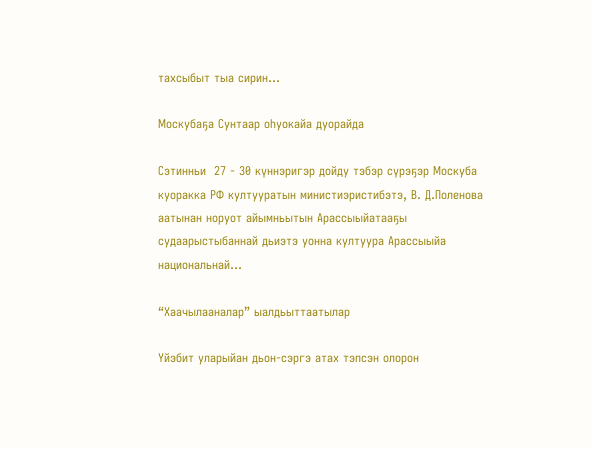тахсыбыт тыа сирин...

Москубаҕа Сунтаар оһуокайа дуорайда

Сэтинньи  27 - 30 күннэригэр дойду тэбэр сүрэҕэр Москуба куоракка РФ култууратын министиэристибэтэ, В. Д.Поленова аатынан норуот айымньытын Арассыыйатааҕы судаарыстыбаннай дьиэтэ уонна култуура Арассыыйа национальнай...

“Хаачылааналар” ыалдьыттаатылар

Үйэбит уларыйан дьон-сэргэ атах тэпсэн олорон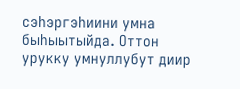сэһэргэһиини умна быһыытыйда. Оттон урукку умнуллубут диир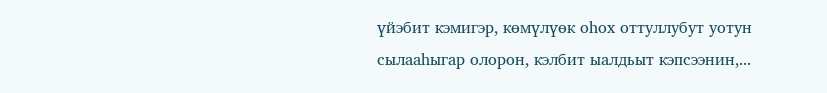үйэбит кэмигэр, көмүлүөк оһох оттуллубут уотун сылааһыгар олорон, кэлбит ыалдьыт кэпсээнин,...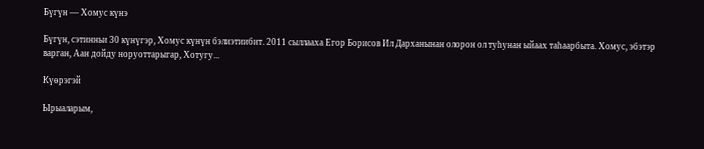Бүгүн — Хомус күнэ

Бүгүн, сэтинньи 30 күнүгэр, Хомус күнүн бэлиэтиибит. 2011 сыллааха Егор Борисов Ил Дарханынан олорон ол туһунан ыйаах таһаарбыта. Хомус, эбэтэр варган, Аан дойду норуоттарыгар, Хотугу...

Күөрэгэй

Ырыаларым,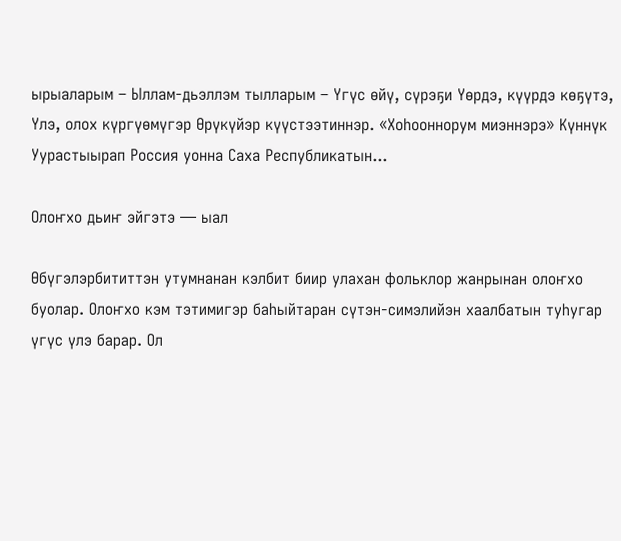ырыаларым – Ыллам-дьэллэм тылларым – Үгүс өйү, сүрэҕи Үөрдэ, күүрдэ көҕүтэ, Үлэ, олох күргүөмүгэр Өрүкүйэр күүстээтиннэр. «Хоһооннорум миэннэрэ» Күннүк Уурастыырап Россия уонна Саха Республикатын...

Олоҥхо дьиҥ эйгэтэ — ыал

Өбүгэлэрбититтэн утумнанан кэлбит биир улахан фольклор жанрынан олоҥхо буолар. Олоҥхо кэм тэтимигэр баһыйтаран сүтэн-симэлийэн хаалбатын туһугар үгүс үлэ барар. Ол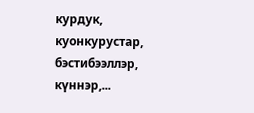курдук, куонкурустар, бэстибээллэр, күннэр,...